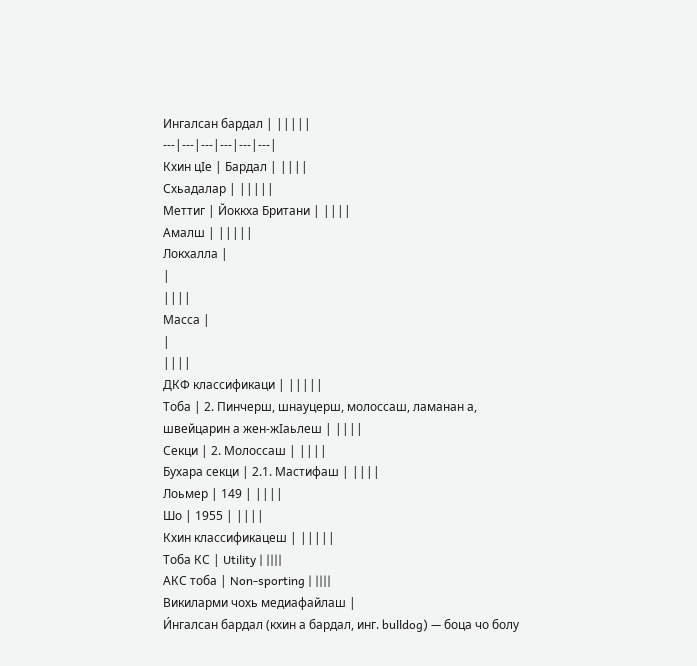Ингалсан бардал | |||||
---|---|---|---|---|---|
Кхин цӀе | Бардал | ||||
Схьадалар | |||||
Меттиг | Йоккха Британи | ||||
Амалш | |||||
Локхалла |
|
||||
Масса |
|
||||
ДКФ классификаци | |||||
Тоба | 2. Пинчерш, шнауцерш, молоссаш, ламанан а, швейцарин а жен-жӀаьлеш | ||||
Секци | 2. Молоссаш | ||||
Бухара секци | 2.1. Мастифаш | ||||
Лоьмер | 149 | ||||
Шо | 1955 | ||||
Кхин классификацеш | |||||
Тоба КС | Utility | ||||
АКС тоба | Non-sporting | ||||
Викиларми чохь медиафайлаш |
И́нгалсан бардал (кхин а бардал, инг. bulldog) — боца чо болу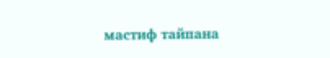мастиф тайпана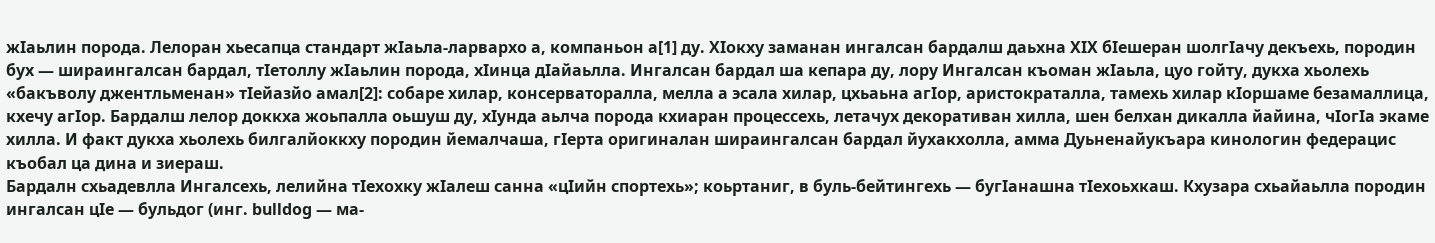жӀаьлин порода. Лелоран хьесапца стандарт жӀаьла-ларвархо а, компаньон а[1] ду. ХӀокху заманан ингалсан бардалш даьхна XIX бӀешеран шолгӀачу декъехь, породин бух — шираингалсан бардал, тӀетоллу жӀаьлин порода, хӀинца дӀайаьлла. Ингалсан бардал ша кепара ду, лору Ингалсан къоман жӀаьла, цуо гойту, дукха хьолехь «бакъволу джентльменан» тӀейазйо амал[2]: собаре хилар, консерваторалла, мелла а эсала хилар, цхьаьна агӀор, аристократалла, тамехь хилар кӀоршаме безамаллица, кхечу агӀор. Бардалш лелор доккха жоьпалла оьшуш ду, хӀунда аьлча порода кхиаран процессехь, летачух декоративан хилла, шен белхан дикалла йайина, чӀогӀа экаме хилла. И факт дукха хьолехь билгалйоккху породин йемалчаша, гӀерта оригиналан шираингалсан бардал йухакхолла, амма Дуьненайукъара кинологин федерацис къобал ца дина и зиераш.
Бардалн схьадевлла Ингалсехь, лелийна тӀехохку жӀалеш санна «цӀийн спортехь»; коьртаниг, в буль-бейтингехь — бугӀанашна тӀехоьхкаш. Кхузара схьайаьлла породин ингалсан цӀе — бульдог (инг. bulldog — ма-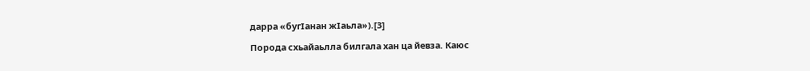дарра «бугӀанан жӀаьла»).[3]
Порода схьайаьлла билгала хан ца йевза. Каюс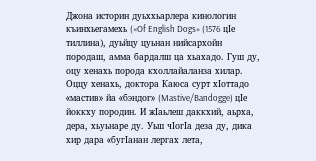Джона историн дуьххьарлера кинологин къинхьегамехь («Of English Dogs» (1576 цӀе тиллина), дуьйцу цуьнан нийсархойн породаш, амма бардалш ца хьахадо. Гуш ду, оцу хенахь порода кхоллайаланза хилар. Оццу хенахь, доктора Каюса сурт хӀоттадо «мастив» йа «бэндог» (Mastive/Bandogge) цӀе йоккху породин. И жӀаьлеш даккхий, аьрха, дера, хьуьнаре ду. Уьш чӀогӀа деза ду, дика хир дара «бугӀанан лергах лета,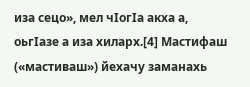иза сецо», мел чӀогӀа акха а, оьгӀазе а иза хиларх.[4] Мастифаш («мастиваш») йехачу заманахь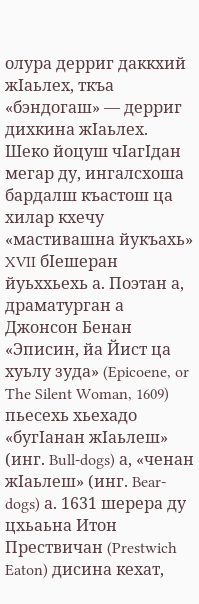олура дерриг даккхий жӀаьлех, ткъа «бэндогаш» — дерриг дихкина жӀаьлех.
Шеко йоцуш чӀагӀдан мегар ду, ингалсхоша бардалш къастош ца хилар кхечу «мастивашна йукъахь» XVII бӀешеран йуьххьехь а. Поэтан а, драматурган а Джонсон Бенан «Эписин, йа Йист ца хуьлу зуда» (Epicoene, or The Silent Woman, 1609) пьесехь хьехадо «бугӀанан жӀаьлеш» (инг. Bull-dogs) а, «ченан жӀаьлеш» (инг. Bear-dogs) а. 1631 шерера ду цхьаьна Итон Прествичан (Prestwich Eaton) дисина кехат,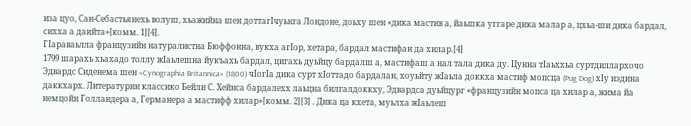иза цуо, Сан-Себастьянехь волуш, хьажийна шен доттагӀчуьнга Лондоне, доьху шен «дика мастив а, йаьшка уггаре дика малар а, цхьа-ши дика бардал, сихха а даийта»[комм. 1][4].
ГӀараваьлла французийн натуралистна Бюффонна, вукха агӀор, хетара, бардал мастифан да хилар.[4]
1799 шарахь хьахадо толлу жӀаьлешна йукъахь бардал, цигахь дуьйцу бардалш а, мастифаш а нал тала дика ду. Цунна тӀаьххьа суртдиллархочо Эдвардс Сиденема шен «Cynographia Britannica» (1800) чӀогӀа дика сурт хӀоттадо бардалан, хоуьйту жӀаьла доккха мастиф мопсца (Pug Dog) хӀу иэдина даккхарх. Литературин классико Бейли С. Хейнса бардалехх лаьцна билгалдоккху, Эдвардса дуьйцург «французийн мопса ца хилар а, жима йа немцойн Голландера а, Германера а мастифф хилар»[комм. 2][3] . Дика ца кхета, муьлха жӀаьлеш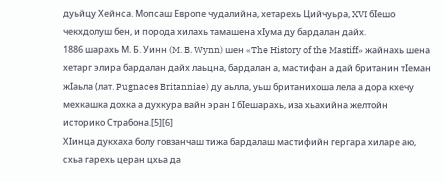дуьйцу Хейнса. Мопсаш Европе чудалийна, хетарехь Цийчуьра, XVI бӀешо чекхдолуш бен, и порода хилахь тамашена хӀума ду бардалан дайх.
1886 шарахь М. Б. Уинн (M. B. Wynn) шен «The History of the Mastiff» жайнахь шена хетарг элира бардалан дайх лаьцна, бардалан а, мастифан а дай британин тӀеман жӀаьла (лат. Pugnaces Britanniae) ду аьлла, уьш британихоша лела а дора кхечу мехкашка дохка а духкура вайн эран I бӀешарахь, иза хьахийна желтойн историко Страбона.[5][6]
ХӀинца дукхаха болу говзанчаш тижа бардалаш мастифийн гергара хиларе аю, схьа гарехь церан цхьа да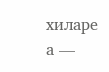хиларе а —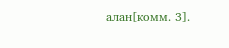алан[комм. 3].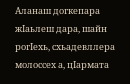Аланаш догкепара жӀаьлеш дара, шайн рогӀехь, схьадевллера молоссех а, цӀармата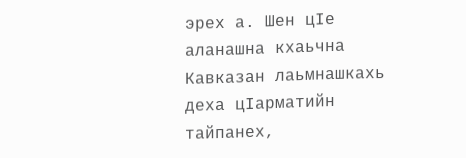эрех а. Шен цӀе аланашна кхаьчна Кавказан лаьмнашкахь деха цӀарматийн тайпанех,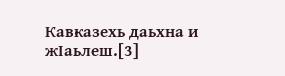Кавказехь даьхна и жӀаьлеш.[3]